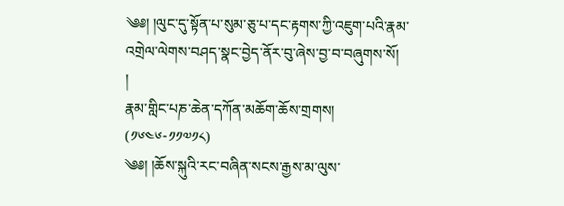༄༅། །ལུང་དུ་སྟོན་པ་སུམ་ཅུ་པ་དང་རྟགས་ཀྱི་འཇུག་པའི་རྣམ་འགྲེལ་ལེགས་བཤད་སྣང་བྱེད་ནོར་བུ་ཞེས་བྱ་བ་བཞུགས་སོ།
།
རྣམ་གླིང་པཎ་ཆེན་དཀོན་མཆོག་ཆོས་གྲགས།
(༡༦༤༦-༡༡༧༡༨)
༄༅། །ཆོས་སྐུའི་རང་བཞིན་སངས་རྒྱས་མ་ལུས་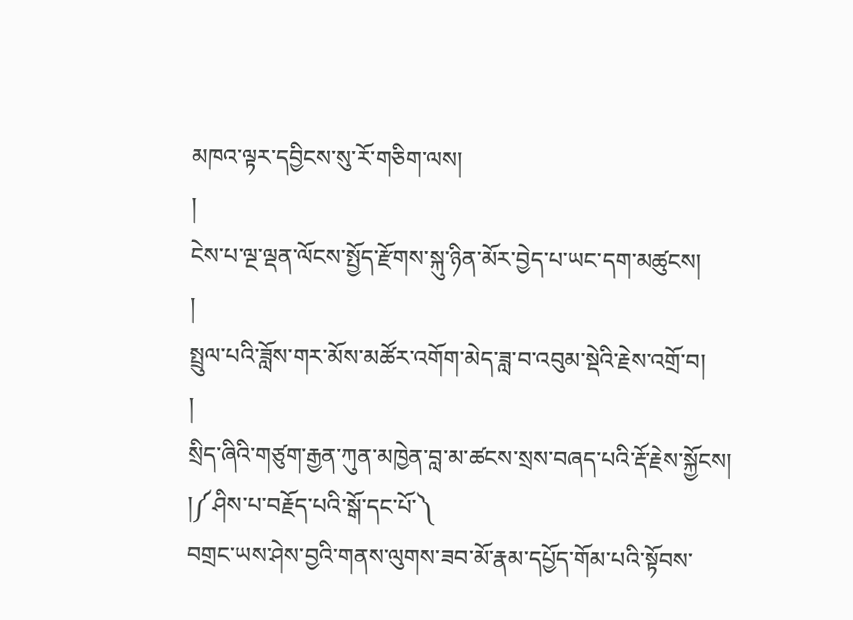མཁའ་ལྟར་དབྱིངས་སུ་རོ་གཅིག་ལས།
།
ངེས་པ་ལྔ་ལྡན་ལོངས་སྤྱོད་རྫོགས་སྐུ་ཉིན་མོར་བྱེད་པ་ཡང་དག་མཚུངས།
།
སྤྲུལ་པའི་ཟློས་གར་མོས་མཚོར་འགོག་མེད་ཟླ་བ་འབུམ་སྡེའི་རྗེས་འགྲོ་བ།
།
སྲིད་ཞིའི་གཙུག་རྒྱན་ཀུན་མཁྱེན་བླ་མ་ཚངས་སྲས་བཞད་པའི་རྡོ་རྗེས་སྐྱོངས།
།༼ཤིས་པ་བརྗོད་པའི་སྒོ་དང་པོ་༽
བགྲང་ཡས་ཤེས་བྱའི་གནས་ལུགས་ཟབ་མོ་རྣམ་དཔྱོད་གོམ་པའི་སྟོབས་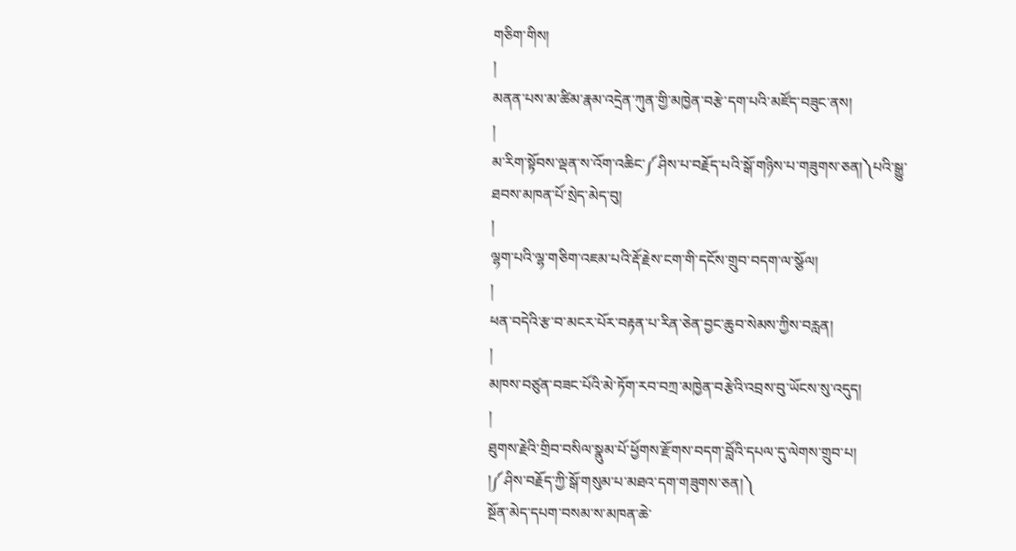གཅིག་གིས།
།
མནན་པས་མ་ཚིམ་རྣམ་འདྲེན་ཀུན་གྱི་མཁྱེན་བརྩེ་དག་པའི་མཛོད་བཟུང་ནས།
།
མ་རིག་སྟོབས་ལྡན་ས་འོག་འཆིང་༼ཤིས་པ་བརྗོད་པའི་སྒོ་གཉིས་པ་གཟུགས་ཅན།༽པའི་སྒྱུ་ཐབས་མཁན་པོ་སྲེད་མེད་བུ།
།
ལྷག་པའི་ལྷ་གཅིག་འཇམ་པའི་རྡོ་རྗེས་ངག་གི་དངོས་གྲུབ་བདག་ལ་སྩོལ།
།
ཕན་བདེའི་རྩ་བ་མངར་པོར་བརྟན་པ་རིན་ཅེན་བྱང་ཆུབ་སེམས་ཀྱིས་བརླན།
།
མཁས་བཙུན་བཟང་པོའི་མེ་ཏོག་རབ་བཀྲ་མཁྱེན་བརྩེའི་འབྲས་བུ་ཡོངས་སུ་འདུད།
།
ཐུགས་རྗེའི་གྲིབ་བསིལ་སྣུམ་པོ་ཕྱོགས་རྫོགས་བདག་བློའི་དཔལ་དུ་ལེགས་གྲུབ་པ།
།༼ཤིས་བརྗོད་ཀྱི་སྒོ་གསུམ་པ་མཐའ་དག་གཟུགས་ཅན།༽
སྔོན་མེད་དཔག་བསམ་ས་མཁན་ཆེ་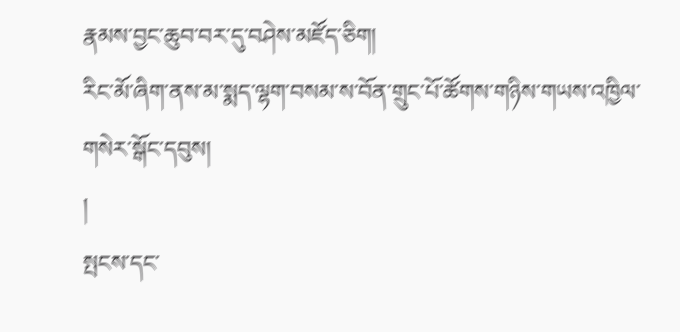རྣམས་བྱང་ཆུབ་བར་དུ་བཤེས་མཛོད་ཅིག།
རིང་མོ་ཞིག་ནས་མ་སྨད་ལྷག་བསམ་ས་བོན་གྲུང་པོ་ཚོགས་གཉིས་གཡས་འཁྱིལ་གསེར་སྒོང་དབུས།
།
སྤངས་དང་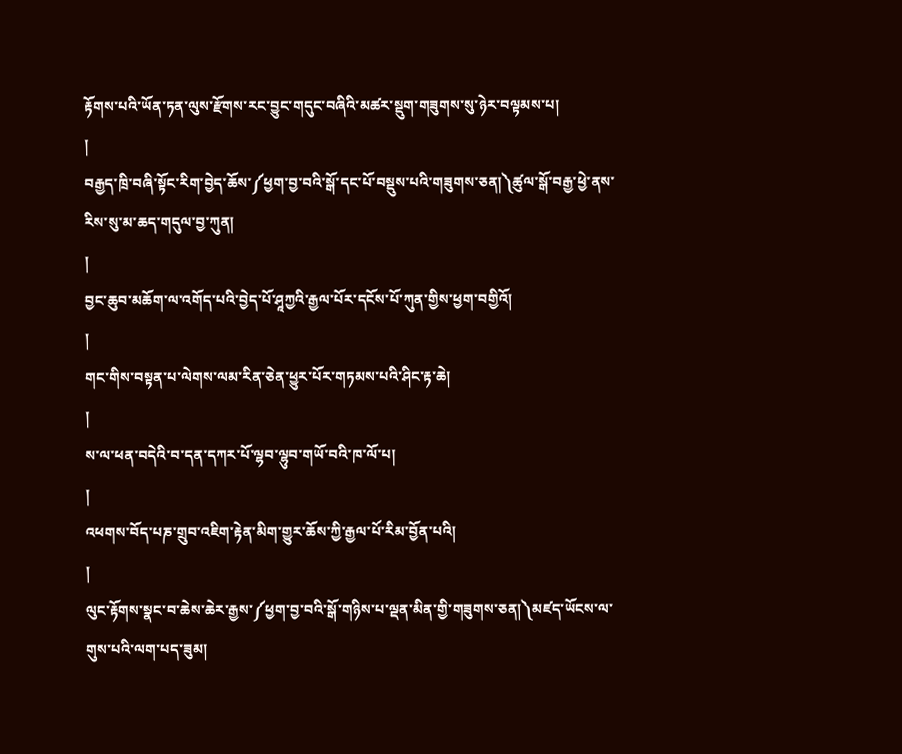རྟོགས་པའི་ཡོན་ཏན་ལུས་རྫོགས་རང་བྱུང་གདུང་བཞིའི་མཚར་སྡུག་གཟུགས་སུ་ཉེར་བལྟམས་པ།
།
བརྒྱད་ཁྲི་བཞི་སྟོང་རིག་བྱེད་ཆོས་༼ཕྱག་བྱ་བའི་སྒོ་དང་པོ་བསྡུས་པའི་གཟུགས་ཅན།༽ཚུལ་སྒོ་བརྒྱ་ཕྱེ་ནས་རིས་སུ་མ་ཆད་གདུལ་བྱ་ཀུན།
།
བྱང་ཆུབ་མཆོག་ལ་འགོད་པའི་བྱེད་པོ་ཤཱཀྱའི་རྒྱལ་པོར་དངོས་པོ་ཀུན་གྱིས་ཕྱག་བགྱིའོ།
།
གང་གིས་བསྟན་པ་ལེགས་ལམ་རིན་ཅེན་ཕྱུར་པོར་གཏམས་པའི་ཤིང་རྟ་ཆེ།
།
ས་ལ་ཕན་བདེའི་བ་དན་དཀར་པོ་ལྷབ་ལྷུབ་གཡོ་བའི་ཁ་ལོ་པ།
།
འཕགས་བོད་པཎ་གྲུབ་འཇིག་རྟེན་མིག་གྱུར་ཆོས་ཀྱི་རྒྱལ་པོ་རིམ་བྱོན་པའི།
།
ལུང་རྟོགས་སྣང་བ་ཆེས་ཆེར་རྒྱས་༼ཕྱག་བྱ་བའི་སྒོ་གཉིས་པ་ལྡན་མིན་གྱི་གཟུགས་ཅན།༽མཛད་ཡོངས་ལ་གུས་པའི་ལག་པད་ཟུམ།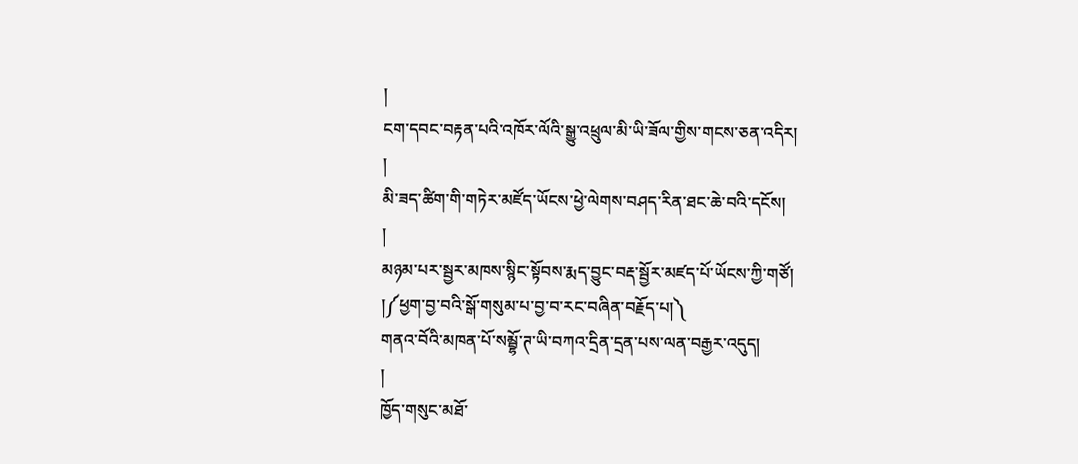།
ངག་དབང་བརྟན་པའི་འཁོར་ལོའི་སྒྱུ་འཕྲུལ་མི་ཡི་ཟོལ་གྱིས་གངས་ཅན་འདིར།
།
མི་ཟད་ཚིག་གི་གཏེར་མཛོད་ཡོངས་ཕྱེ་ལེགས་བཤད་རིན་ཐང་ཆེ་བའི་དངོས།
།
མཉམ་པར་སྦྱར་མཁས་སྙིང་སྟོབས་རྨད་བྱུང་བརྡ་སྦྱོར་མཛད་པོ་ཡོངས་ཀྱི་གཙོ།
།༼ཕྱག་བྱ་བའི་སྒོ་གསུམ་པ་བྱ་བ་རང་བཞིན་བརྗོད་པ།༽
གནའ་བོའི་མཁན་པོ་སམྦྷོ་ཊ་ཡི་བཀའ་དྲིན་དྲན་པས་ལན་བརྒྱར་འདུད།
།
ཁྱོད་གསུང་མཐོ་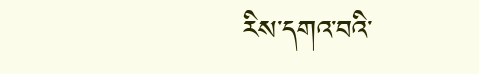རིས་དགའ་བའི་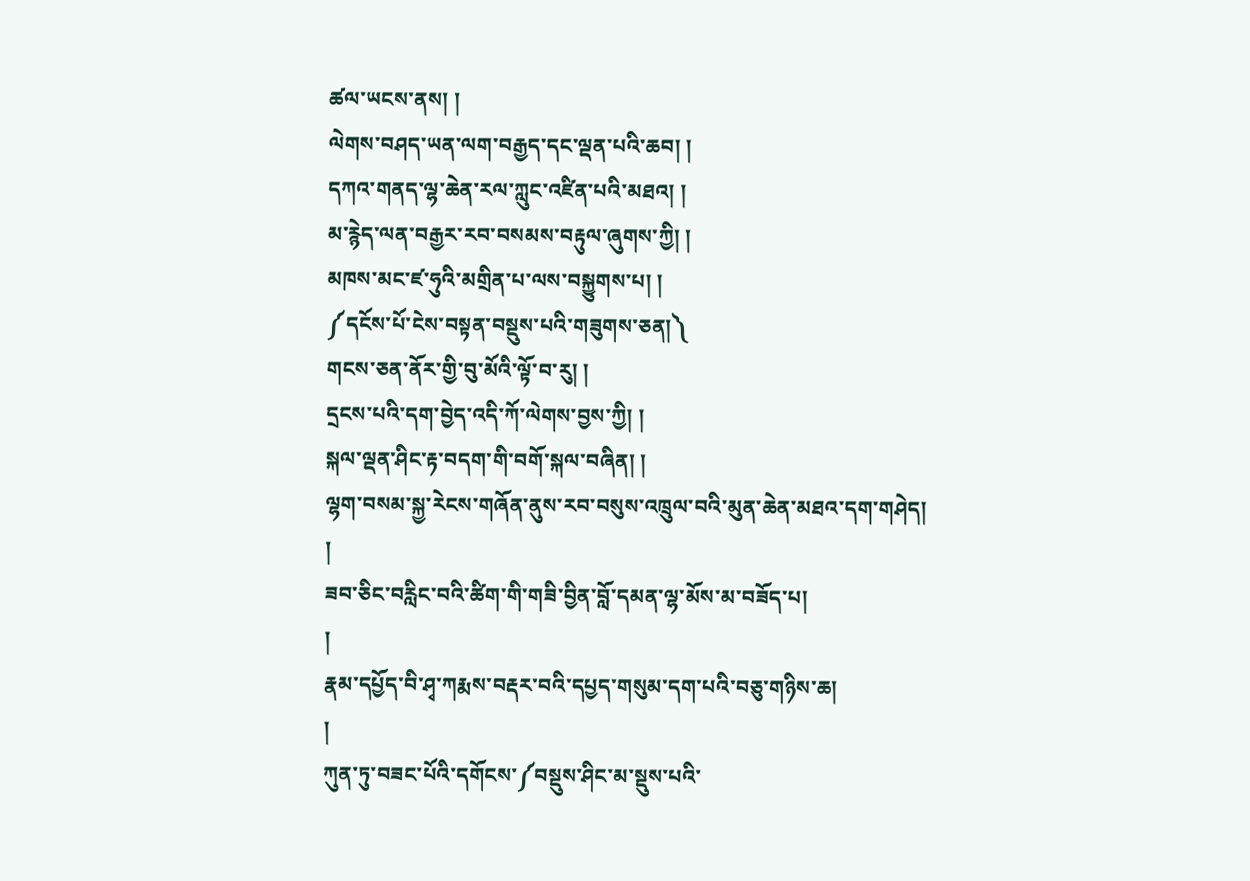ཚལ་ཡངས་ནས། །
ལེགས་བཤད་ཡན་ལག་བརྒྱད་དང་ལྡན་པའི་ཆབ། །
དཀའ་གནད་ལྷ་ཆེན་རལ་ཀླུང་འཛིན་པའི་མཐའ། །
མ་རྙེད་ལན་བརྒྱར་རབ་བསམས་བརྟུལ་ཞུགས་ཀྱི། །
མཁས་མང་ཛ་ཧུའི་མགྲིན་པ་ལས་བསྐྱུགས་པ། །
༼དངོས་པོ་ངེས་བསྟན་བསྡུས་པའི་གཟུགས་ཅན།༽
གངས་ཅན་ནོར་གྱི་བུ་མོའི་ལྟོ་བ་རུ། །
དྲངས་པའི་དག་བྱེད་འདི་ཀོ་ལེགས་བྱས་ཀྱི། །
སྐལ་ལྡན་ཤིང་རྟ་བདག་གི་བགོ་སྐལ་བཞིན། །
ལྷག་བསམ་སྐྱ་རེངས་གཞོན་ནུས་རབ་བསུས་འཁྲུལ་བའི་མུན་ཆེན་མཐའ་དག་གཤེད།
།
ཟབ་ཅིང་བརླིང་བའི་ཚིག་གི་གཟི་བྱིན་བློ་དམན་ལྷ་མོས་མ་བཟོད་པ།
།
རྣམ་དཔྱོད་བི་ཤྭ་ཀརྨས་བརྡར་བའི་དཔྱད་གསུམ་དག་པའི་བཅུ་གཉིས་ཆ།
།
ཀུན་ཏུ་བཟང་པོའི་དགོངས་༼བསྡུས་ཤིང་མ་སྡུས་པའི་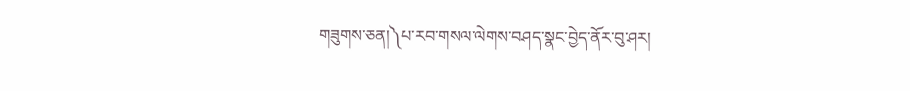གཟུགས་ཅན།༽པ་རབ་གསལ་ལེགས་བཤད་སྣང་བྱེད་ནོར་བུ་ཤར།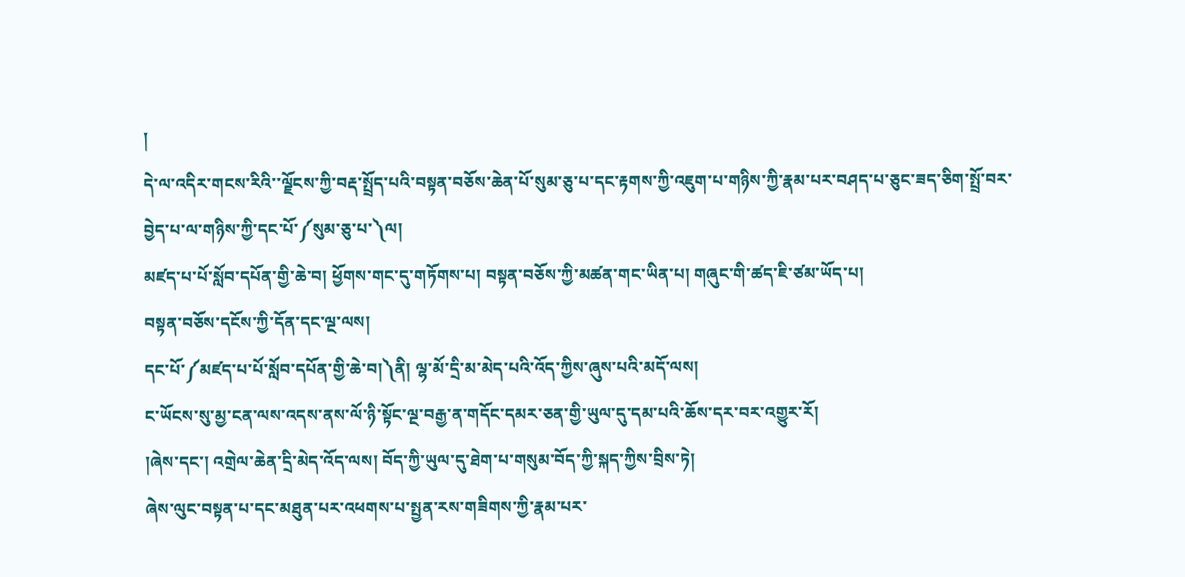།
དེ་ལ་འདིར་གངས་རིའི་་ལྗོངས་ཀྱི་བརྡ་སྤྲོད་པའི་བསྟན་བཅོས་ཆེན་པོ་སུམ་ཅུ་པ་དང་རྟགས་ཀྱི་འཇུག་པ་གཉིས་ཀྱི་རྣམ་པར་བཤད་པ་ཅུང་ཟད་ཅིག་སྤྲོ་བར་བྱེད་པ་ལ་གཉིས་ཀྱི་དང་པོ་༼སུམ་ཅུ་པ་༽ལ།
མཛད་པ་པོ་སློབ་དཔོན་གྱི་ཆེ་བ། ཕྱོགས་གང་དུ་གཏོགས་པ། བསྟན་བཅོས་ཀྱི་མཚན་གང་ཡིན་པ། གཞུང་གི་ཚད་ཇི་ཙམ་ཡོད་པ།
བསྟན་བཅོས་དངོས་ཀྱི་དོན་དང་ལྔ་ལས།
དང་པོ་༼མཛད་པ་པོ་སློབ་དཔོན་གྱི་ཆེ་བ།༽ནི། ལྷ་མོ་དྲི་མ་མེད་པའི་འོད་ཀྱིས་ཞུས་པའི་མདོ་ལས།
ང་ཡོངས་སུ་མྱ་ངན་ལས་འདས་ནས་ལོ་ཉི་སྟོང་ལྔ་བརྒྱ་ན་གདོང་དམར་ཅན་གྱི་ཡུལ་དུ་དམ་པའི་ཆོས་དར་བར་འགྱུར་རོ།
།ཞེས་དང་། འགྲེལ་ཆེན་དྲི་མེད་འོད་ལས། བོད་ཀྱི་ཡུལ་དུ་ཐེག་པ་གསུམ་བོད་ཀྱི་སྐད་ཀྱིས་བྲིས་ཏེ།
ཞེས་ལུང་བསྟན་པ་དང་མཐུན་པར་འཕགས་པ་སྤྱན་རས་གཟིགས་ཀྱི་རྣམ་པར་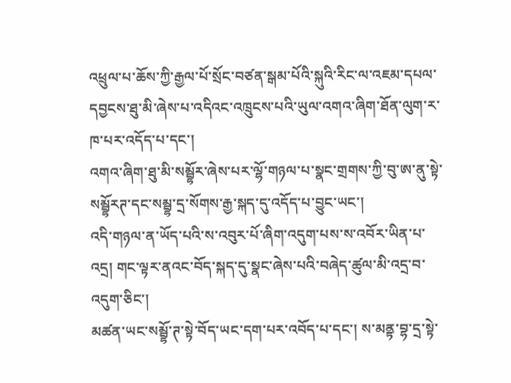འཕྲུལ་པ་ཆོས་ཀྱི་རྒྱལ་པོ་སྲོང་བཙན་སྒམ་པོའི་སྐུའི་རིང་ལ་འཇམ་དཔལ་དབྱངས་ཐུ་མི་ཞེས་པ་འདིའང་འཁྲུངས་པའི་ཡུལ་འགའ་ཞིག་ཐོན་ལུག་ར་ཁ་པར་འདོད་པ་དང་།
འགའ་ཞིག་ཐུ་མི་སམྦྷོར་ཞེས་པར་ལྷོ་གཉལ་པ་སྣང་གྲགས་ཀྱི་བུ་ཨ་ནུ་སྟེ་སམྦྷོརཊ་དང་སམྦྷ་དྲ་སོགས་རྒྱ་སྐད་དུ་འདོད་པ་བྱུང་ཡང་།
འདི་གཉལ་ན་ཡོད་པའི་ས་འབུར་པོ་ཞིག་འདུག་པས་ས་འབོར་ཡིན་པ་འདྲ། གང་ལྟར་ནའང་བོད་སྐད་དུ་སྣང་ཞེས་པའི་བཞེད་ཚུལ་མི་འདྲ་བ་འདུག་ཅིང་།
མཚན་ཡང་སམྦྷོ་ཊ་སྟེ་བོད་ཡང་དག་པར་འབོད་པ་དང་། ས་མནྟ་བྷ་དྲ་སྟེ་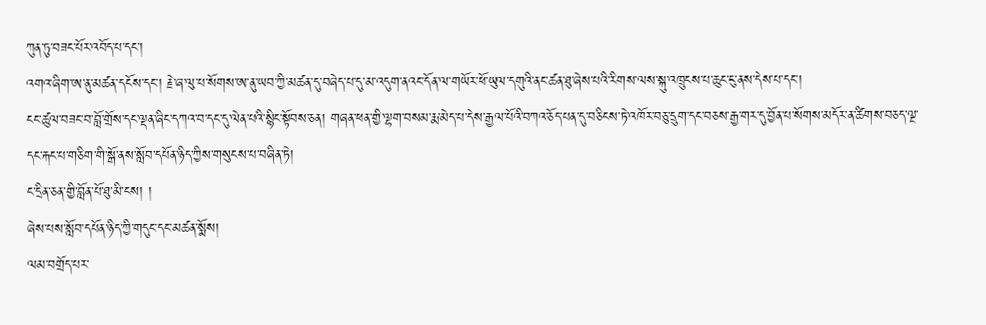ཀུན་ཏུ་བཟང་པོར་འབོད་པ་དང་།
འགའ་ཞིག་ཨ་ནུ་མཚན་དངོས་དང་། རྗེ་ཞ་ལུ་པ་སོགས་ཨ་ནུ་ཡབ་ཀྱི་མཚན་དུ་བཞེད་པ་དུ་མ་འདུག་ནའང་དོན་ལ་གཡོར་ཕོ་ཡུལ་དགུའི་ནང་ཚན་ཐུ་ཞེས་པའི་རིགས་ལས་སྐུ་འཁྲུངས་པ་ཆུང་ངུ་ནས་དེས་པ་དང་།
ངང་ཚུལ་བཟང་བ་བློ་གྲོས་དང་ལྡན་ཞིང་དཀའ་བ་དང་དུ་ལེན་པའི་སྙིང་སྟོབས་ཅན། གཞན་ཕན་གྱི་ལྷག་བསམ་རྨ་མེད་པ་དེས་རྒྱལ་པོའི་བཀའ་ཅོད་པན་དུ་བཅིངས་ཏེ་འཁོར་བཅུ་དྲུག་དང་བཅས་རྒྱ་གར་དུ་བྱོན་པ་སོགས་མདོར་ན་ཚིགས་བཅད་ལྔ་དང་རྐང་པ་གཅིག་གི་སྒོ་ནས་སློབ་དཔོན་ཉིད་ཀྱིས་གསུངས་པ་བཞིན་ཏེ།
ང་དྲིན་ཅན་གྱི་བློན་པོ་ཐུ་མི་ངས། །
ཞེས་པས་སློབ་དཔོན་ཉིད་ཀྱི་གདུང་དང་མཚན་སྨོས།
ལམ་བགྲོད་པར་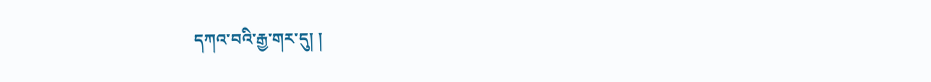དཀའ་བའི་རྒྱ་གར་དུ། །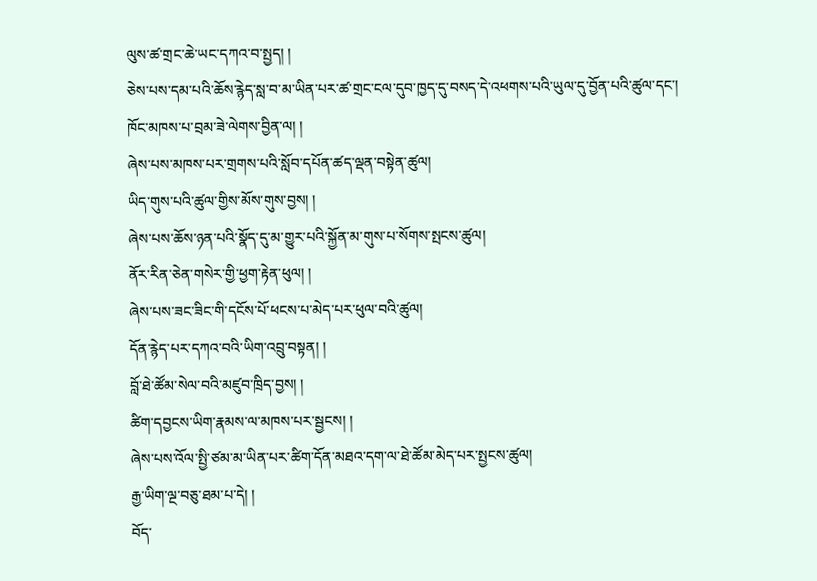ལུས་ཚ་གྲང་ཆེ་ཡང་དཀའ་བ་སྤྱད། །
ཅེས་པས་དམ་པའི་ཆོས་རྙེད་སླ་བ་མ་ཡིན་པར་ཚ་གྲང་ངལ་དུབ་ཁྱད་དུ་བསད་དེ་འཕགས་པའི་ཡུལ་དུ་བྱོན་པའི་ཚུལ་དང་།
ཁོང་མཁས་པ་བྲམ་ཟེ་ལེགས་བྱིན་ལ། །
ཞེས་པས་མཁས་པར་གྲགས་པའི་སློབ་དཔོན་ཚད་ལྡན་བསྟེན་ཚུལ།
ཡིད་གུས་པའི་ཚུལ་གྱིས་མོས་གུས་བྱས། །
ཞེས་པས་ཆོས་ཉན་པའི་སྣོད་དུ་མ་གྱུར་པའི་སྐྱོན་མ་གུས་པ་སོགས་སྤངས་ཚུལ།
ནོར་རིན་ཅེན་གསེར་གྱི་ཕྱག་རྟེན་ཕུལ། །
ཞེས་པས་ཟང་ཟིང་གི་དངོས་པོ་ཕངས་པ་མེད་པར་ཕུལ་བའི་ཚུལ།
དོན་རྙེད་པར་དཀའ་བའི་ཡིག་འབྲུ་བསྟན། །
བློ་ཐེ་ཚོམ་སེལ་བའི་མཛུབ་ཁྲིད་བྱས། །
ཚིག་དབྱངས་ཡིག་རྣམས་ལ་མཁས་པར་སྦྱངས། །
ཞེས་པས་འོལ་སྤྱི་ཙམ་མ་ཡིན་པར་ཚིག་དོན་མཐའ་དག་ལ་ཐེ་ཚོམ་མེད་པར་སྤྱངས་ཚུལ།
རྒྱ་ཡིག་ལྔ་བཅུ་ཐམ་པ་དེ། །
བོད་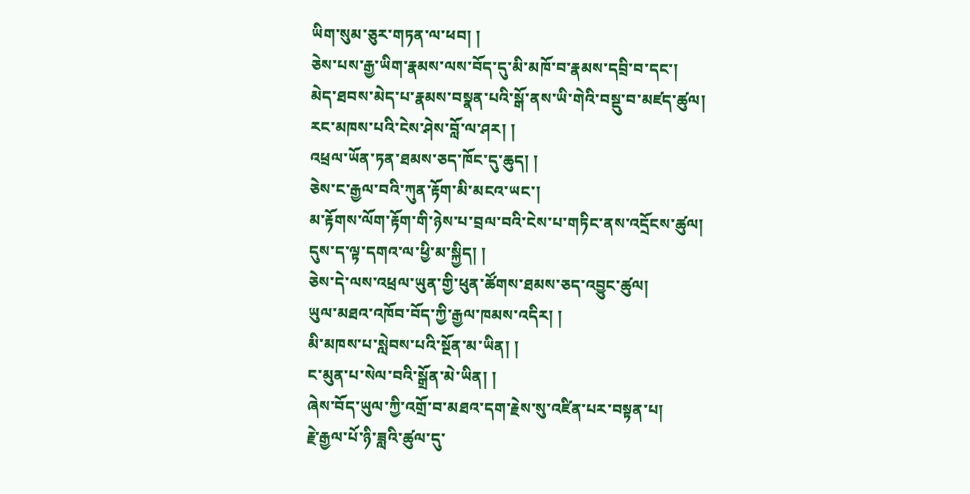ཡིག་སུམ་ཅུར་གཏན་ལ་ཕབ། །
ཅེས་པས་རྒྱ་ཡིག་རྣམས་ལས་བོད་དུ་མི་མཁོ་བ་རྣམས་དབྲི་བ་དང་།
མེད་ཐབས་མེད་པ་རྣམས་བསྣན་པའི་སྒོ་ནས་ཡི་གེའི་བསྡུ་བ་མཛད་ཚུལ།
རང་མཁས་པའི་ངེས་ཤེས་བློ་ལ་ཤར། །
འཕྲལ་ཡོན་ཏན་ཐམས་ཅད་ཁོང་དུ་ཆུད། །
ཅེས་ང་རྒྱལ་བའི་ཀུན་རྟོག་མི་མངའ་ཡང་།
མ་རྟོགས་ལོག་རྟོག་གི་ཉེས་པ་བྲལ་བའི་ངེས་པ་གཏིང་ནས་འདྲོངས་ཚུལ།
དུས་ད་ལྟ་དགའ་ལ་ཕྱི་མ་སྐྱིད། །
ཅེས་དེ་ལས་འཕྲལ་ཡུན་གྱི་ཕུན་ཚོགས་ཐམས་ཅད་འབྱུང་ཚུལ།
ཡུལ་མཐའ་འཁོབ་བོད་ཀྱི་རྒྱལ་ཁམས་འདིར། །
མི་མཁས་པ་སླེབས་པའི་སྔོན་མ་ཡིན། །
ང་མུན་པ་སེལ་བའི་སྒྲོན་མེ་ཡིན། །
ཞེས་བོད་ཡུལ་ཀྱི་འགྲོ་བ་མཐའ་དག་རྗེས་སུ་འཛིན་པར་བསྟན་པ།
རྗེ་རྒྱལ་པོ་ཉི་ཟླའི་ཚུལ་དུ་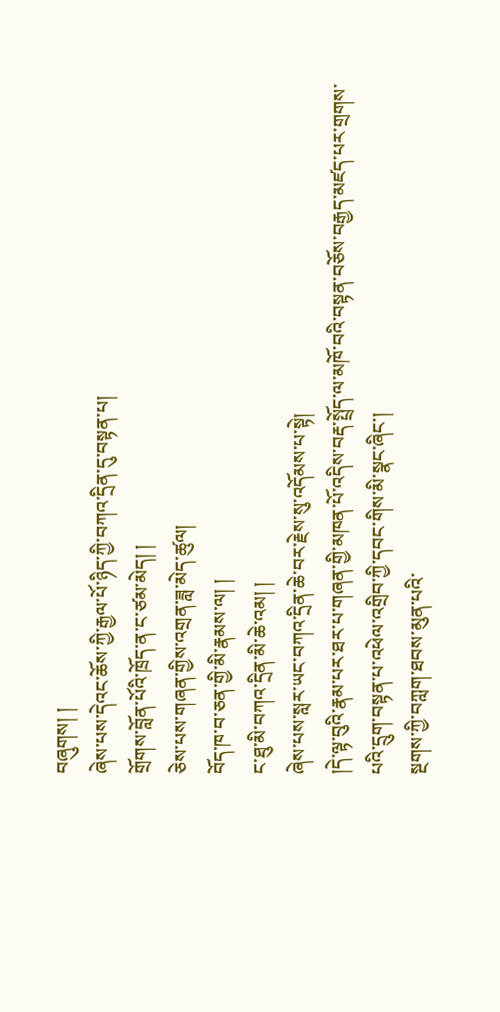བཞུགས། །
ཞེས་པས་དེའང་ཆོས་ཀྱི་རྒྱལ་པོ་ཉིད་ཀྱི་བཀའ་དྲིན་དུ་བསྟན་པ།
གྲོགས་བློན་པོའི་ཁྲོད་ན་ང་ཙམ་མེད། །
ཅེས་པས་གཞན་གྱིས་འགྲན་ཟླ་མེད་ཚུལ།
བོད་ཁ་བ་ཅན་གྱི་མི་རྣམས་ལ། །
ང་ཐུ་མི་བཀའ་དྲིན་མི་ཆེ་འམ། །
ཞེས་པས་སླར་ཡང་བཀའ་དྲིན་ཆེ་བར་རྗེས་སུ་འདོམས་པ་སྟེ།
།དེ་ལྟ་བུའི་རྣམ་པར་ཐར་པ་གཞན་གྱི་མཁན་པོ་འདིས་བརྡ་སྤྲོད་ལ་མཁོ་བའི་བསྟན་བཅོས་བརྒྱད་མཛད་པར་གྲགས་པའི་དྲུག་བསྟན་པ་འཕེལ་འགྲིབ་ཀྱི་དབང་གིས་མི་སྣང་ཞིང་།
སྔགས་ཀྱི་བཀླག་ཐབས་མུན་པའི་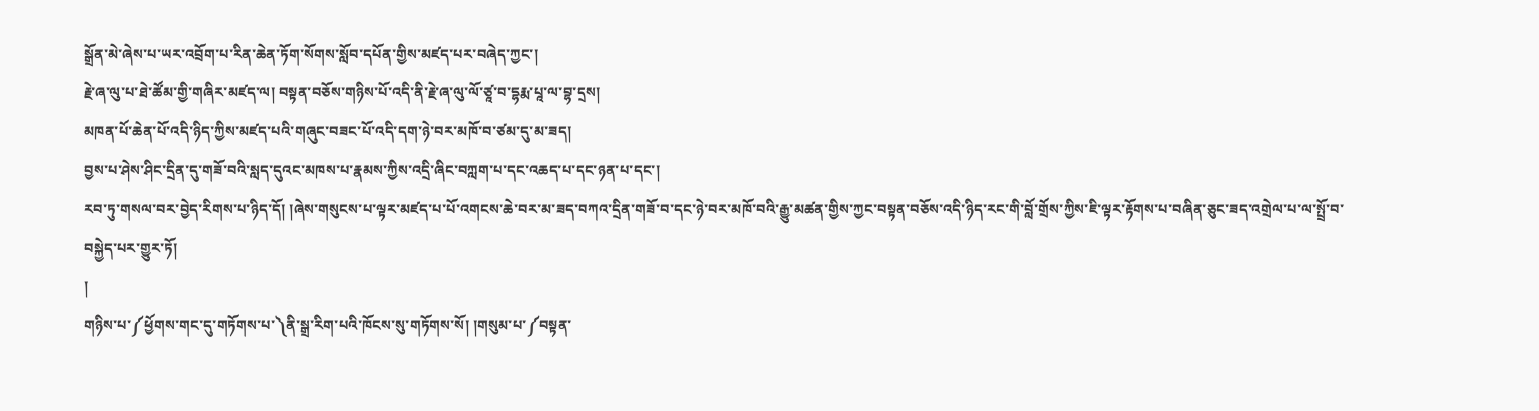སྒྲོན་མེ་ཞེས་པ་ཡར་འབྲོག་པ་རིན་ཆེན་ཏོག་སོགས་སློབ་དཔོན་གྱིས་མཛད་པར་བཞེད་ཀྱང་།
རྗེ་ཞ་ལུ་པ་ཐེ་ཚོམ་གྱི་གཞིར་མཛད་ལ། བསྟན་བཅོས་གཉིས་པོ་འདི་ནི་རྗེ་ཞ་ལུ་ལོ་ཙཱ་བ་དྷརྨ་པཱ་ལ་བྷ་དྲས།
མཁན་པོ་ཆེན་པོ་འདི་ཉིད་ཀྱིས་མཛད་པའི་གཞུང་བཟང་པོ་འདི་དག་ཉེ་བར་མཁོ་བ་ཙམ་དུ་མ་ཟད།
བྱས་པ་ཤེས་ཤིང་དྲིན་དུ་གཟོ་བའི་སླད་དུའང་མཁས་པ་རྣམས་ཀྱིས་འདྲི་ཞིང་བཀླག་པ་དང་འཆད་པ་དང་ཉན་པ་དང་།
རབ་ཏུ་གསལ་བར་བྱེད་རིགས་པ་ཉིད་དོ། །ཞེས་གསུངས་པ་ལྟར་མཛད་པ་པོ་འགངས་ཆེ་བར་མ་ཟད་བཀའ་དྲིན་གཟོ་བ་དང་ཉེ་བར་མཁོ་བའི་རྒྱུ་མཚན་གྱིས་ཀྱང་བསྟན་བཅོས་འདི་ཉིད་རང་གི་བློ་གྲོས་ཀྱིས་ཇི་ལྟར་རྟོགས་པ་བཞིན་ཅུང་ཟད་འགྲེལ་པ་ལ་སྤྲོ་བ་བསྐྱེད་པར་གྱུར་ཏོ།
།
གཉིས་པ་༼ཕྱོགས་གང་དུ་གཏོགས་པ་༽ནི་སྒྲ་རིག་པའི་ཁོངས་སུ་གཏོགས་སོ། །གསུམ་པ་༼བསྟན་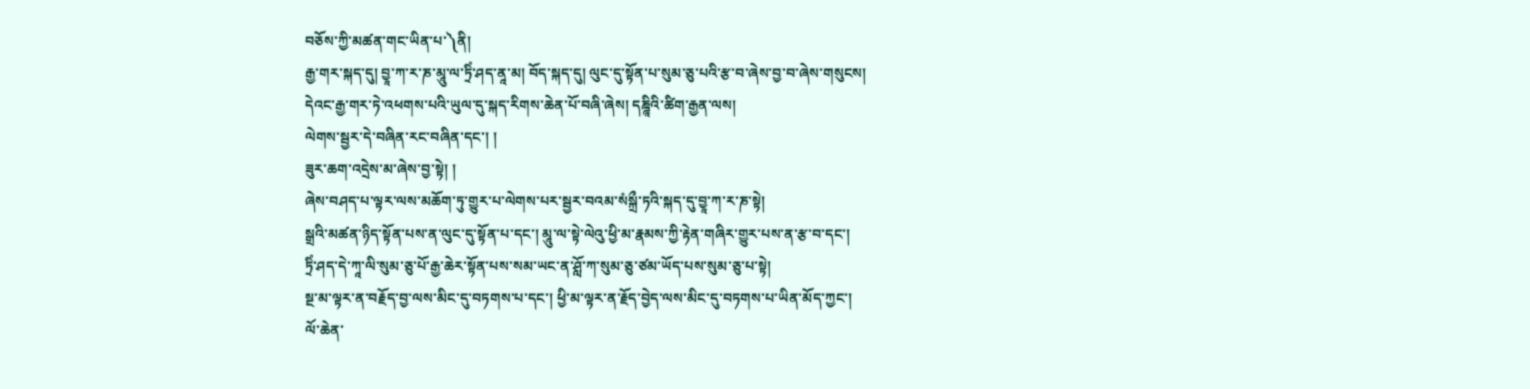བཅོས་ཀྱི་མཚན་གང་ཡིན་པ་༽ནི།
རྒྱ་གར་སྐད་དུ། བྱཱ་ཀ་ར་ཎ་མཱུ་ལ་ཏྲིཾ་ཤད་ནཱ་མ། བོད་སྐད་དུ། ལུང་དུ་སྟོན་པ་སུམ་ཅུ་པའི་རྩ་བ་ཞེས་བྱ་བ་ཞེས་གསུངས།
དེའང་རྒྱ་གར་ཏེ་འཕགས་པའི་ཡུལ་དུ་སྐད་རིགས་ཆེན་པོ་བཞི་ཞེས། དཎྜཱིའི་ཚིག་རྒྱན་ལས།
ལེགས་སྦྱར་དེ་བཞིན་རང་བཞིན་དང་། །
ཟུར་ཆག་འདྲེས་མ་ཞེས་བྱ་སྟེ། །
ཞེས་བཤད་པ་ལྟར་ལས་མཆོག་ཏུ་གྱུར་པ་ལེགས་པར་སྦྱར་བའམ་སཾསྐྲྀ་ཏའི་སྐད་དུ་བྱཱ་ཀ་ར་ཎ་སྟེ།
སྒྲའི་མཚན་ཉིད་སྟོན་པས་ན་ལུང་དུ་སྟོན་པ་དང་། མཱུ་ལ་སྟེ་ལེའུ་ཕྱི་མ་རྣམས་ཀྱི་རྟེན་གཞིར་གྱུར་པས་ན་རྩ་བ་དང་།
ཏྲིཾ་ཤད་དེ་ཀཱ་ལི་སུམ་ཅུ་པོ་རྒྱ་ཆེར་སྟོན་པས་སམ་ཡང་ན་ཤློ་ཀ་སུམ་ཅུ་ཙམ་ཡོད་པས་སུམ་ཅུ་པ་སྟེ།
སྔ་མ་ལྟར་ན་བརྗོད་བྱ་ལས་མིང་དུ་བཏགས་པ་དང་། ཕྱི་མ་ལྟར་ན་རྗོད་བྱེད་ལས་མིང་དུ་བཏགས་པ་ཡིན་མོད་ཀྱང་།
ལོ་ཆེན་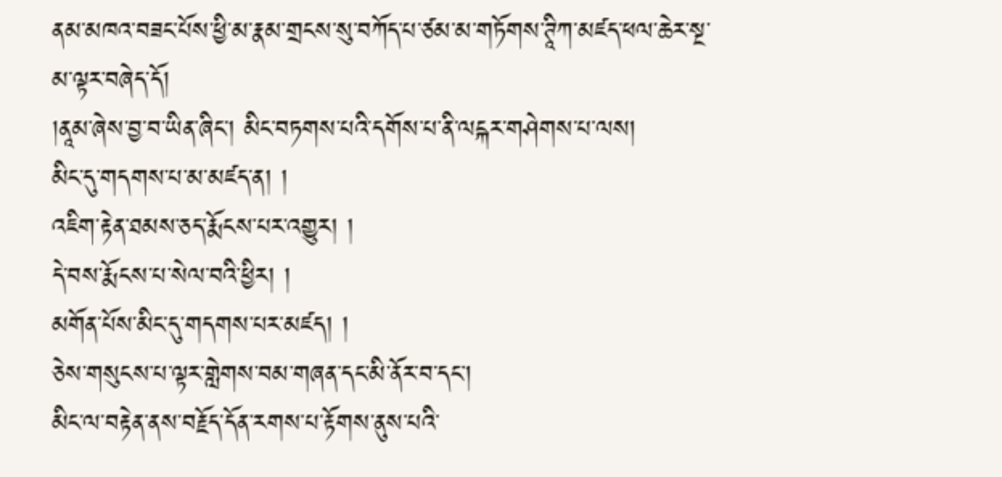ནམ་མཁའ་བཟང་པོས་ཕྱི་མ་རྣམ་གྲངས་སུ་བཀོད་པ་ཙམ་མ་གཏོགས་ཊཱིཀ་མཛད་ཕལ་ཆེར་སྔ་མ་ལྟར་བཞེད་དོ།
།ནཱམ་ཞེས་བྱ་བ་ཡིན་ཞིང་། མིང་བཏགས་པའི་དགོས་པ་ནི་ལངྐར་གཤེགས་པ་ལས།
མིང་དུ་གདགས་པ་མ་མཛད་ན། །
འཇིག་རྟེན་ཐམས་ཅད་རྨོངས་པར་འགྱུར། །
དེ་བས་རྨོངས་པ་སེལ་བའི་ཕྱིར། །
མགོན་པོས་མིང་དུ་གདགས་པར་མཛད། །
ཅེས་གསུངས་པ་ལྟར་གླེགས་བམ་གཞན་དང་མི་ནོར་བ་དང་།
མིང་ལ་བརྟེན་ནས་བརྗོད་དོན་རགས་པ་རྟོགས་ནུས་པའི་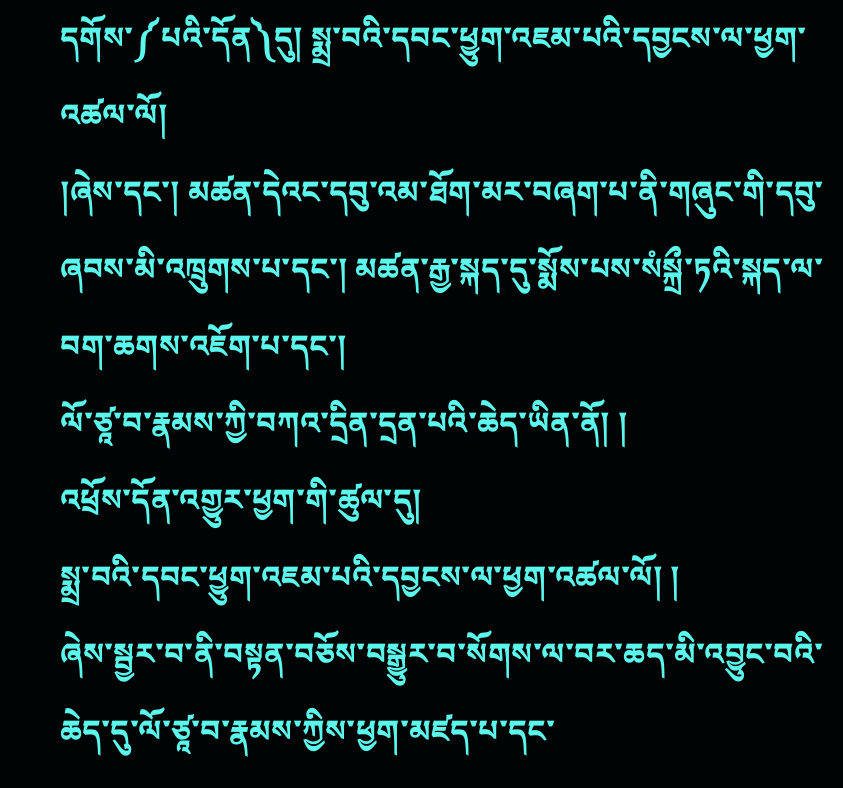དགོས་༼པའི་དོན༽དུ། སྨྲ་བའི་དབང་ཕྱུག་འཇམ་པའི་དབྱངས་ལ་ཕྱག་འཚལ་ལོ།
།ཞེས་དང་། མཚན་དེའང་དབུ་འམ་ཐོག་མར་བཞག་པ་ནི་གཞུང་གི་དབུ་ཞབས་མི་འཁྲུགས་པ་དང་། མཚན་རྒྱ་སྐད་དུ་སྨོས་པས་སཾསྐྲྀ་ཏའི་སྐད་ལ་བག་ཆགས་འཇོག་པ་དང་།
ལོ་ཙཱ་བ་རྣམས་ཀྱི་བཀའ་དྲིན་དྲན་པའི་ཆེད་ཡིན་ནོ། །
འཕྲོས་དོན་འགྱུར་ཕྱག་གི་ཚུལ་དུ།
སྨྲ་བའི་དབང་ཕྱུག་འཇམ་པའི་དབྱངས་ལ་ཕྱག་འཚལ་ལོ། །
ཞེས་སྦྱར་བ་ནི་བསྟན་བཅོས་བསྒྱུར་བ་སོགས་ལ་བར་ཆད་མི་འབྱུང་བའི་ཆེད་དུ་ལོ་ཙཱ་བ་རྣམས་ཀྱིས་ཕྱག་མཛད་པ་དང་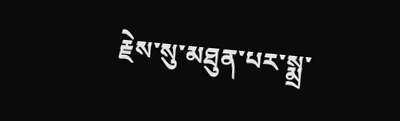རྗེས་སུ་མཐུན་པར་སྨྲ་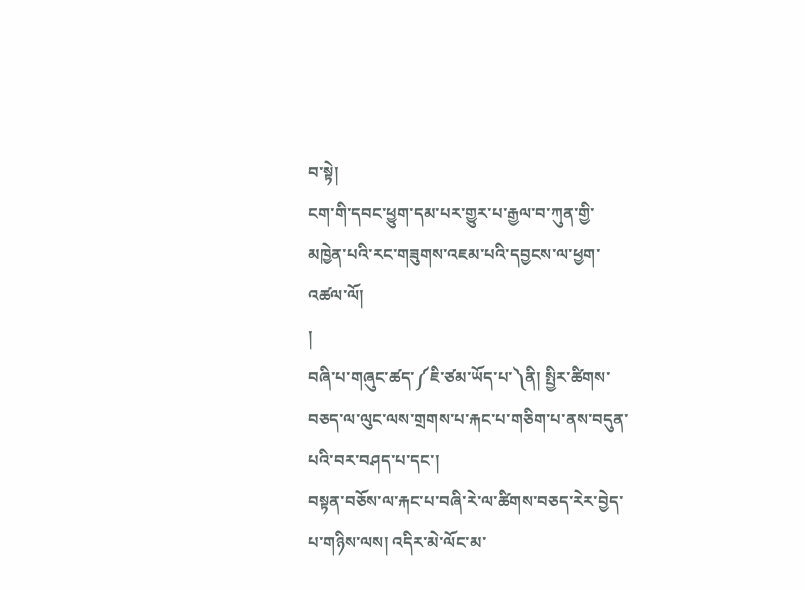བ་སྟེ།
ངག་གི་དབང་ཕྱུག་དམ་པར་གྱུར་པ་རྒྱལ་བ་ཀུན་གྱི་མཁྱེན་པའི་རང་གཟུགས་འཇམ་པའི་དབྱངས་ལ་ཕྱག་འཚལ་ལོ།
།
བཞི་པ་གཞུང་ཚད་༼ཇི་ཙམ་ཡོད་པ་༽ནི། སྤྱིར་ཚིགས་བཅད་ལ་ལུང་ལས་གྲགས་པ་རྐང་པ་གཅིག་པ་ནས་བདུན་པའི་བར་བཤད་པ་དང་།
བསྟན་བཅོས་ལ་རྐང་པ་བཞི་རེ་ལ་ཚིགས་བཅད་རེར་བྱེད་པ་གཉིས་ལས། འདིར་མེ་ལོང་མ་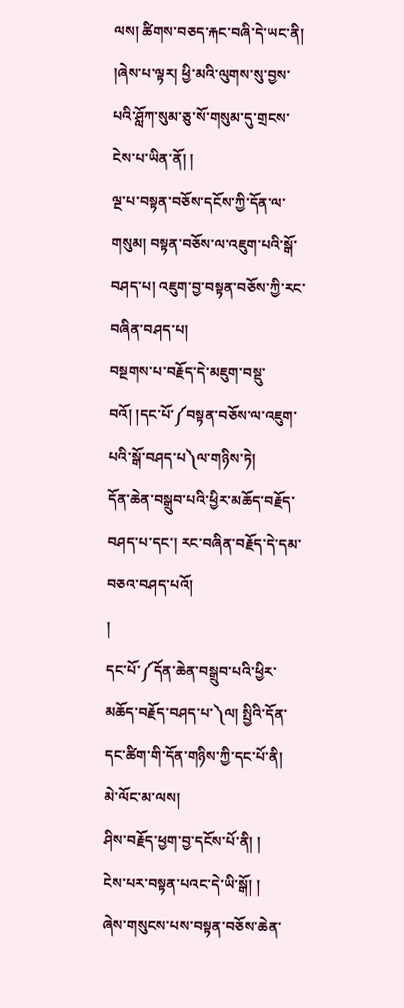ལས། ཚིགས་བཅད་རྐང་བཞི་དེ་ཡང་ནི།
།ཞེས་པ་ལྟར། ཕྱི་མའི་ལུགས་སུ་བྱས་པའི་ཤློཀ་སུམ་ཅུ་སོ་གསུམ་དུ་གྲངས་ངེས་པ་ཡིན་ནོ། །
ལྔ་པ་བསྟན་བཅོས་དངོས་ཀྱི་དོན་ལ་གསུམ། བསྟན་བཅོས་ལ་འཇུག་པའི་སྒོ་བཤད་པ། འཇུག་བྱ་བསྟན་བཅོས་ཀྱི་རང་བཞིན་བཤད་པ།
བསྔགས་པ་བརྗོད་དེ་མཇུག་བསྡུ་བའོ། །དང་པོ་༼བསྟན་བཅོས་ལ་འཇུག་པའི་སྒོ་བཤད་པ༽ལ་གཉིས་ཏེ།
དོན་ཆེན་བསྒྲུབ་པའི་ཕྱིར་མཆོད་བརྗོད་བཤད་པ་དང་། རང་བཞིན་བརྗོད་དེ་དམ་བཅའ་བཤད་པའོ།
།
དང་པོ་༼དོན་ཆེན་བསྒྲུབ་པའི་ཕྱིར་མཆོད་བརྗོད་བཤད་པ་༽ལ། སྤྱིའི་དོན་དང་ཚིག་གི་དོན་གཉིས་ཀྱི་དང་པོ་ནི།
མེ་ལོང་མ་ལས།
ཤིས་བརྗོད་ཕྱག་བྱ་དངོས་པོ་ནི། །
ངེས་པར་བསྟན་པའང་དེ་ཡི་སྒོ། །
ཞེས་གསུངས་པས་བསྟན་བཅོས་ཆེན་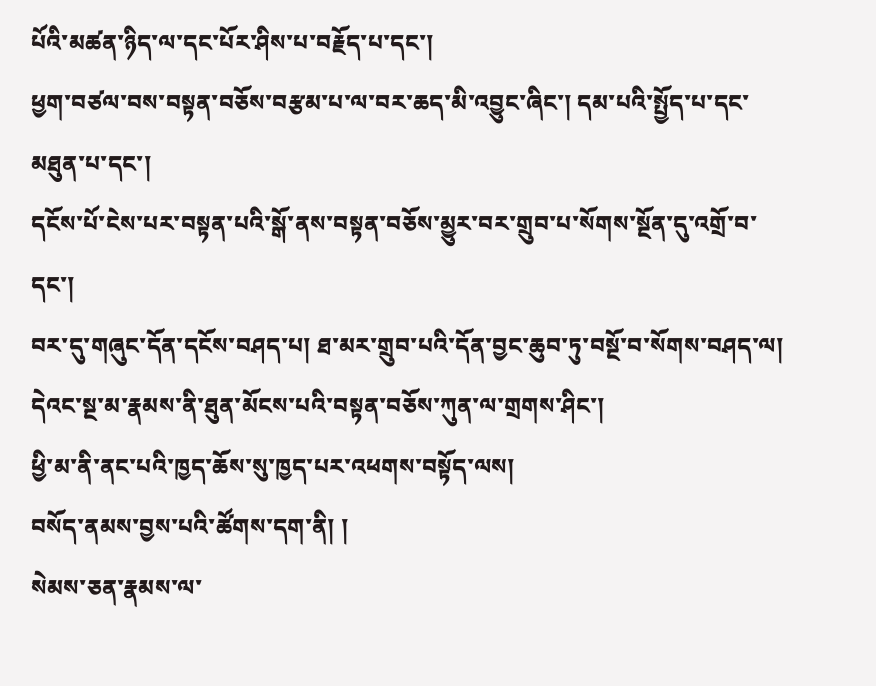པོའི་མཚན་ཉིད་ལ་དང་པོར་ཤིས་པ་བརྗོད་པ་དང་།
ཕྱག་བཙལ་བས་བསྟན་བཅོས་བརྩམ་པ་ལ་བར་ཆད་མི་འབྱུང་ཞིང་། དམ་པའི་སྤྱོད་པ་དང་མཐུན་པ་དང་།
དངོས་པོ་ངེས་པར་བསྟན་པའི་སྒོ་ནས་བསྟན་བཅོས་མྱུར་བར་གྲུབ་པ་སོགས་སྔོན་དུ་འགྲོ་བ་དང་།
བར་དུ་གཞུང་དོན་དངོས་བཤད་པ། ཐ་མར་གྲུབ་པའི་དོན་བྱང་ཆུབ་ཏུ་བསྔོ་བ་སོགས་བཤད་ལ། དེའང་སྔ་མ་རྣམས་ནི་ཐུན་མོངས་པའི་བསྟན་བཅོས་ཀུན་ལ་གྲགས་ཤིང་།
ཕྱི་མ་ནི་ནང་པའི་ཁྱད་ཆོས་སུ་ཁྱད་པར་འཕགས་བསྟོད་ལས།
བསོད་ནམས་བྱས་པའི་ཚོགས་དག་ནི། །
སེམས་ཅན་རྣམས་ལ་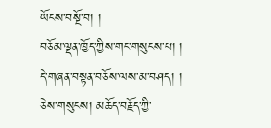ཡོངས་བསྔོ་བ། །
བཅོམ་ལྡན་ཁྱོད་ཀྱིས་གང་གསུངས་པ། །
དེ་གཞན་བསྟན་བཅོས་ལས་མ་བཤད། །
ཅེས་གསུངས། མཆོད་བརྗོད་ཀྱི་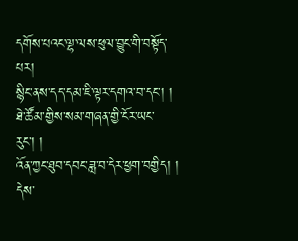དགོས་པའང་ལྷ་ལས་ཕུལ་བྱུང་གི་བསྟོད་པར།
སྙིང་ནས་དད་དམ་ཇི་ལྟར་དགའ་བ་དང་། །
ཐེ་ཚོམ་གྱིས་སམ་གཞན་གྱི་ངོར་ཡང་རུང་། །
འོན་ཀྱང་ཐུབ་དབང་ཟླ་བ་དེར་ཕྱག་བགྱིད། །
དེས་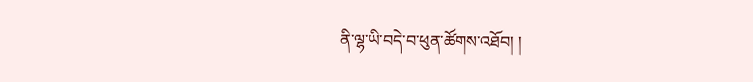ནི་ལྷ་ཡི་བདེ་བ་ཕུན་ཚོགས་འཐོབ། །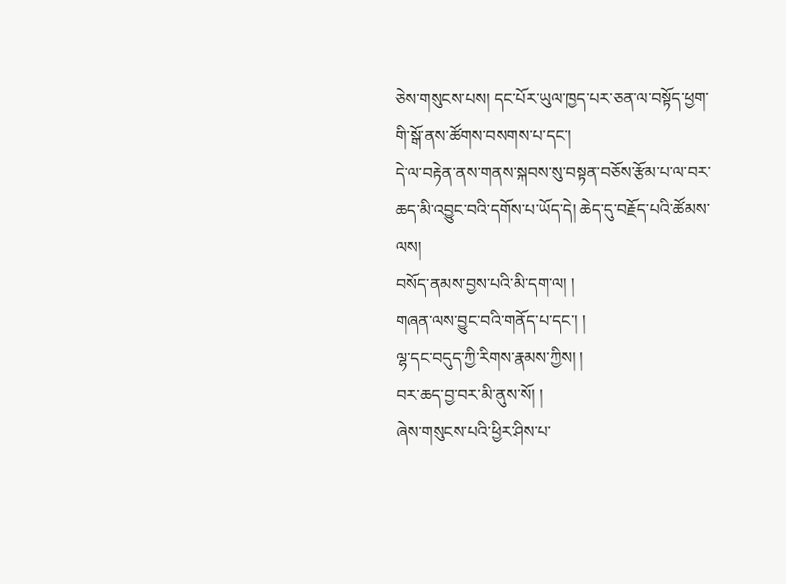ཅེས་གསུངས་པས། དང་པོར་ཡུལ་ཁྱད་པར་ཅན་ལ་བསྟོད་ཕྱག་གི་སྒོ་ནས་ཚོགས་བསགས་པ་དང་།
དེ་ལ་བརྟེན་ནས་གནས་སྐབས་སུ་བསྟན་བཅོས་རྩོམ་པ་ལ་བར་ཆད་མི་འབྱུང་བའི་དགོས་པ་ཡོད་དེ། ཆེད་དུ་བརྗོད་པའི་ཚོམས་ལས།
བསོད་ནམས་བྱས་པའི་མི་དག་ལ། །
གཞན་ལས་བྱུང་བའི་གནོད་པ་དང་། །
ལྷ་དང་བདུད་ཀྱི་རིགས་རྣམས་ཀྱིས། །
བར་ཆད་བྱ་བར་མི་ནུས་སོ། །
ཞེས་གསུངས་པའི་ཕྱིར་ཤིས་པ་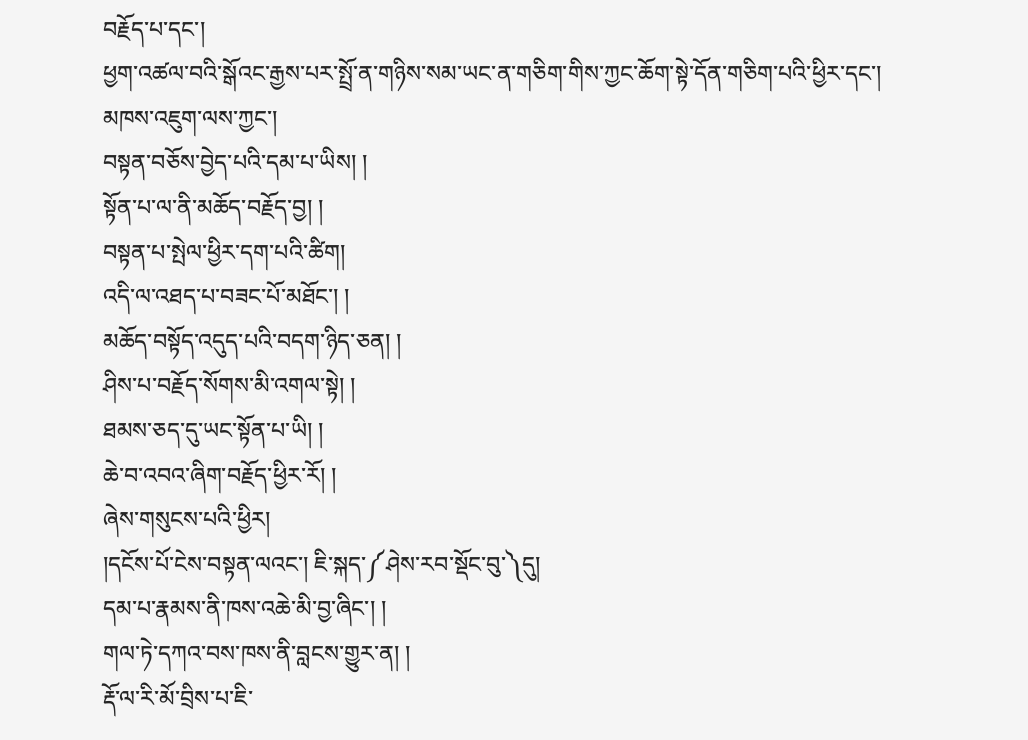བརྗོད་པ་དང་།
ཕྱག་འཚལ་བའི་སྒོའང་རྒྱས་པར་སྤྲོ་ན་གཉིས་སམ་ཡང་ན་གཅིག་གིས་ཀྱང་ཆོག་སྟེ་དོན་གཅིག་པའི་ཕྱིར་དང་།
མཁས་འཇུག་ལས་ཀྱང་།
བསྟན་བཅོས་བྱེད་པའི་དམ་པ་ཡིས། །
སྟོན་པ་ལ་ནི་མཆོད་བརྗོད་བྱ། །
བསྟན་པ་སྤེལ་ཕྱིར་དག་པའི་ཚིག།
འདི་ལ་འཐད་པ་བཟང་པོ་མཐོང་། །
མཆོད་བསྟོད་འདུད་པའི་བདག་ཉིད་ཅན། །
ཤིས་པ་བརྗོད་སོགས་མི་འགལ་སྟེ། །
ཐམས་ཅད་དུ་ཡང་སྟོན་པ་ཡི། །
ཆེ་བ་འབའ་ཞིག་བརྗོད་ཕྱིར་རོ། །
ཞེས་གསུངས་པའི་ཕྱིར།
།དངོས་པོ་ངེས་བསྟན་ལའང་། ཇི་སྐད་༼ཤེས་རབ་སྡོང་བུ་༽དུ།
དམ་པ་རྣམས་ནི་ཁས་འཆེ་མི་བྱ་ཞིང་། །
གལ་ཏེ་དཀའ་བས་ཁས་ནི་བླངས་གྱུར་ན། །
རྡོ་ལ་རི་མོ་བྲིས་པ་ཇི་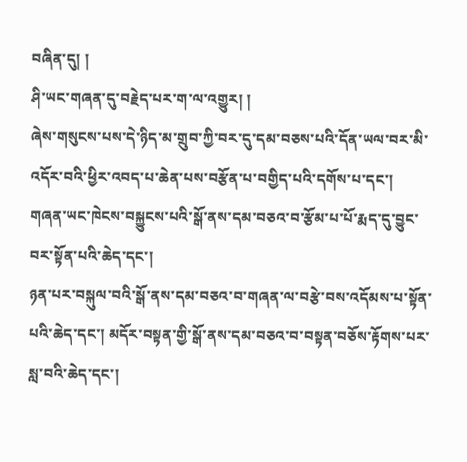བཞིན་དུ། །
ཤི་ཡང་གཞན་དུ་བརྗེད་པར་ག་ལ་འགྱུར། །
ཞེས་གསུངས་པས་དེ་ཉིད་མ་གྲུབ་ཀྱི་བར་དུ་དམ་བཅས་པའི་དོན་ཡལ་བར་མི་འདོར་བའི་ཕྱིར་འབད་པ་ཆེན་པས་བརྩོན་པ་བགྱིད་པའི་དགོས་པ་དང་།
གཞན་ཡང་ཁེངས་བསྐྱུངས་པའི་སྒོ་ནས་དམ་བཅའ་བ་རྩོམ་པ་པོ་རྨད་དུ་བྱུང་བར་སྟོན་པའི་ཆེད་དང་།
ཉན་པར་བསྐུལ་བའི་སྒོ་ནས་དམ་བཅའ་བ་གཞན་ལ་བརྩེ་བས་འདོམས་པ་སྟོན་པའི་ཆེད་དང་། མདོར་བསྟན་གྱི་སྒོ་ནས་དམ་བཅའ་བ་བསྟན་བཅོས་རྟོགས་པར་སླ་བའི་ཆེད་དང་།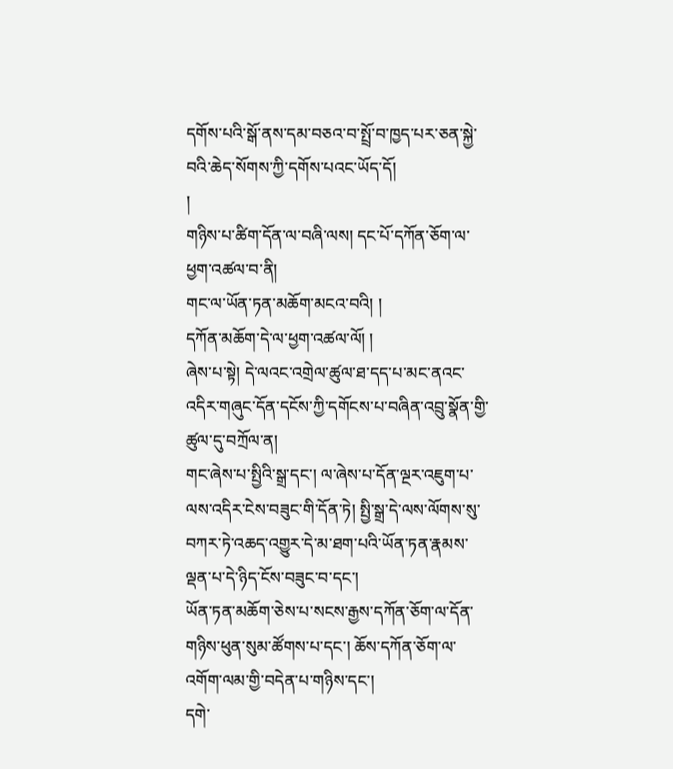དགོས་པའི་སྒོ་ནས་དམ་བཅའ་བ་སྤྲོ་བ་ཁྱད་པར་ཅན་སྐྱེ་བའི་ཆེད་སོགས་ཀྱི་དགོས་པའང་ཡོད་དོ།
།
གཉིས་པ་ཚིག་དོན་ལ་བཞི་ལས། དང་པོ་དཀོན་ཅོག་ལ་ཕྱག་འཚལ་བ་ནི།
གང་ལ་ཡོན་ཏན་མཆོག་མངའ་བའི། །
དཀོན་མཆོག་དེ་ལ་ཕྱག་འཚལ་ལོ། །
ཞེས་པ་སྟེ། དེ་ལའང་འགྲེལ་ཚུལ་ཐ་དད་པ་མང་ནའང་འདིར་གཞུང་དོན་དངོས་ཀྱི་དགོངས་པ་བཞིན་འབྲུ་སྣོན་གྱི་ཚུལ་དུ་བཀྲོལ་ན།
གང་ཞེས་པ་སྤྱིའི་སྒྲ་དང་། ལ་ཞེས་པ་དོན་ལྔར་འཇུག་པ་ལས་འདིར་ངེས་བཟུང་གི་དོན་ཏེ། སྤྱི་སྒྲ་དེ་ལས་ལོགས་སུ་བཀར་ཏེ་འཆད་འགྱུར་དེ་མ་ཐག་པའི་ཡོན་ཏན་རྣམས་ལྡན་པ་དེ་ཉིད་ངོས་བཟུང་བ་དང་།
ཡོན་ཏན་མཆོག་ཅེས་པ་སངས་རྒྱས་དཀོན་ཅོག་ལ་དོན་གཉིས་ཕུན་སུམ་ཚོགས་པ་དང་། ཆོས་དཀོན་ཅོག་ལ་འགོག་ལམ་གྱི་བདེན་པ་གཉིས་དང་།
དགེ་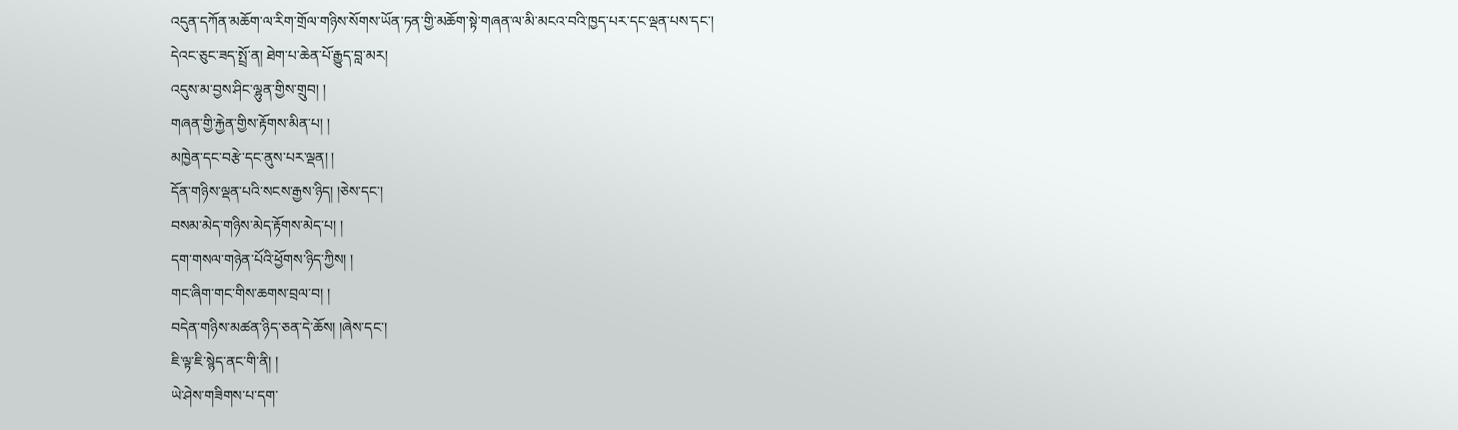འདུན་དཀོན་མཆོག་ལ་རིག་གྲོལ་གཉིས་སོགས་ཡོན་ཏན་གྱི་མཆོག་སྟེ་གཞན་ལ་མི་མངའ་བའི་ཁྱད་པར་དང་ལྡན་པས་དང་།
དེའང་ཅུང་ཟད་སྤྲོ་ན། ཐེག་པ་ཆེན་པོ་རྒྱུད་བླ་མར།
འདུས་མ་བྱས་ཤིང་ལྷུན་གྱིས་གྲུབ། །
གཞན་གྱི་རྐྱེན་གྱིས་རྟོགས་མིན་པ། །
མཁྱེན་དང་བརྩེ་དང་ནུས་པར་ལྡན། །
དོན་གཉིས་ལྡན་པའི་སངས་རྒྱས་ཉིད། །ཅེས་དང་།
བསམ་མེད་གཉིས་མེད་རྟོགས་མེད་པ། །
དག་གསལ་གཉེན་པོའི་ཕྱོགས་ཉིད་ཀྱིས། །
གང་ཞིག་གང་གིས་ཆགས་བྲལ་བ། །
བདེན་གཉིས་མཚན་ཉིད་ཅན་དེ་ཆོས། །ཞེས་དང་།
ཇི་ལྟ་ཇི་སྙེད་ནང་གི་ནི། །
ཡེ་ཤེས་གཟིགས་པ་དག་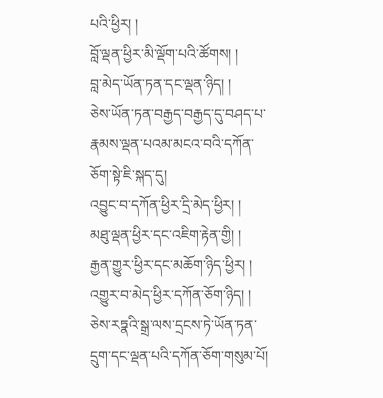པའི་ཕྱིར། །
བློ་ལྡན་ཕྱིར་མི་ལྡོག་པའི་ཚོགས། །
བླ་མེད་ཡོན་ཏན་དང་ལྡན་ཉིད། །
ཅེས་ཡོན་ཏན་བརྒྱད་བརྒྱད་དུ་བཤད་པ་རྣམས་ལྡན་པའམ་མངའ་བའི་དཀོན་ཅོག་སྟེ་ཇི་སྐད་དུ།
འབྱུང་བ་དཀོན་ཕྱིར་དྲི་མེད་ཕྱིར། །
མཐུ་ལྡན་ཕྱིར་དང་འཇིག་རྟེན་གྱི། །
རྒྱན་གྱུར་ཕྱིར་དང་མཆོག་ཉིད་ཕྱིར། །
འགྱུར་བ་མེད་ཕྱིར་དཀོན་ཅོག་ཉིད། །
ཅེས་རཏྣའི་སྒྲ་ལས་དྲངས་ཏེ་ཡོན་ཏན་དྲུག་དང་ལྡན་པའི་དཀོན་ཅོག་གསུམ་པོ།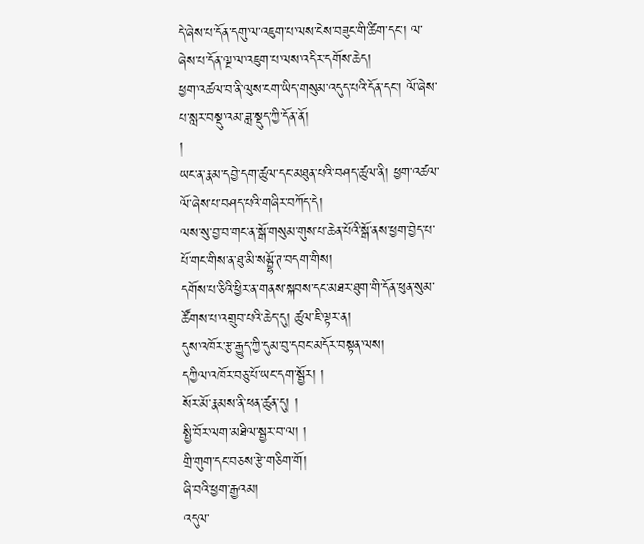དེ་ཞེས་པ་དོན་དགུ་ལ་འཇུག་པ་ལས་ངེས་བཟུང་གི་ཚིག་དང་། ལ་ཞེས་པ་དོན་ལྔ་ལ་འཇུག་པ་ལས་འདིར་དགོས་ཆེད།
ཕྱག་འཚལ་བ་ནི་ལུས་ངག་ཡིད་གསུམ་འདུད་པའི་དོན་དང་། ལོ་ཞེས་པ་སླར་བསྡུ་འམ་ཟླ་སྡུད་ཀྱི་དོན་ནོ།
།
ཡང་ན་རྣམ་དབྱེ་དག་ཚུལ་དང་མཐུན་པའི་བཤད་ཚུལ་ནི། ཕྱག་འཚལ་ལོ་ཞེས་པ་བཤད་པའི་གཞིར་བཀོད་དེ།
ལས་སུ་བྱ་བ་གང་ན་སྒོ་གསུམ་གུས་པ་ཆེན་པོའི་སྒོ་ནས་ཕྱག་བྱེད་པ་པོ་གང་གིས་ན་ཐུ་མི་སམྦྷོ་ཊ་བདག་གིས།
དགོས་པ་ཅིའི་ཕྱིར་ན་གནས་སྐབས་དང་མཐར་ཐུག་གི་དོན་ཕུན་སུམ་ཚོགས་པ་འགྲུབ་པའི་ཆེད་དུ། ཚུལ་ཇི་ལྟར་ན།
དུས་འཁོར་རྩ་རྒྱུད་ཀྱི་དུམ་བུ་དབང་མདོར་བསྟན་ལས།
དཀྱིལ་འཁོར་བཅུ་པོ་ཡང་དག་སྦྱོར། །
སོར་མོ་རྣམས་ནི་ཕན་ཚུན་དུ། །
སྤྱི་བོར་ལག་མཐིལ་སྦྱར་བ་ལ། །
གྲི་གུག་དང་བཅས་རྩེ་གཅིག་གོ།
ཞི་བའི་ཕྱག་རྒྱའམ།
འདུལ་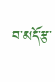བ་མདོ་རྩ་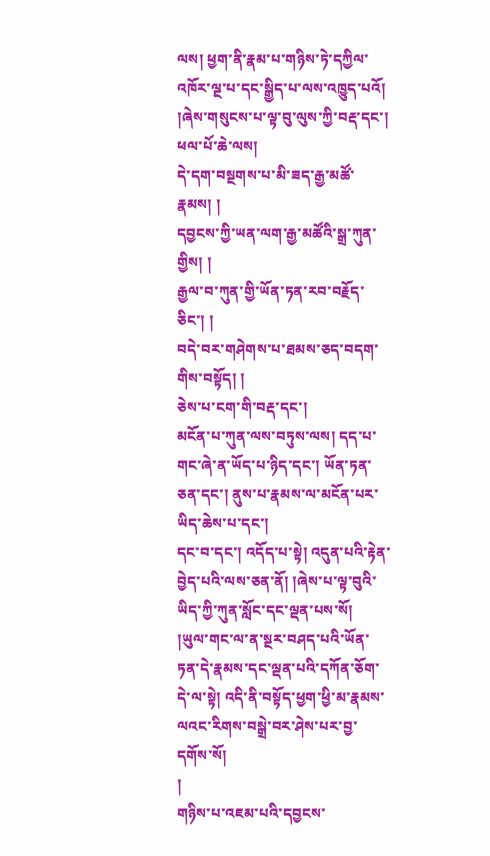ལས། ཕྱག་ནི་རྣམ་པ་གཉིས་ཏེ་དཀྱིལ་འཁོར་ལྔ་པ་དང་སྒྱིད་པ་ལས་འཁྱུད་པའོ།
།ཞེས་གསུངས་པ་ལྟ་བུ་ལུས་ཀྱི་བརྡ་དང་། ཕལ་པོ་ཆེ་ལས།
དེ་དག་བསྔགས་པ་མི་ཟད་རྒྱ་མཚོ་རྣམས། །
དབྱངས་ཀྱི་ཡན་ལག་རྒྱ་མཚོའི་སྒྲ་ཀུན་གྱིས། །
རྒྱལ་བ་ཀུན་གྱི་ཡོན་ཏན་རབ་བརྗོད་ཅིང་། །
བདེ་བར་གཤེགས་པ་ཐམས་ཅད་བདག་གིས་བསྟོད། །
ཅེས་པ་ངག་གི་བརྡ་དང་།
མངོན་པ་ཀུན་ལས་བཏུས་ལས། དད་པ་གང་ཞེ་ན་ཡོད་པ་ཉིད་དང་། ཡོན་ཏན་ཅན་དང་། ནུས་པ་རྣམས་ལ་མངོན་པར་ཡིད་ཆེས་པ་དང་།
དང་བ་དང་། འདོད་པ་སྟེ། འདུན་པའི་རྟེན་བྱེད་པའི་ལས་ཅན་ནོ། །ཞེས་པ་ལྟ་བུའི་ཡིད་ཀྱི་ཀུན་སློང་དང་ལྡན་པས་སོ།
།ཡུལ་གང་ལ་ན་སྔར་བཤད་པའི་ཡོན་ཏན་དེ་རྣམས་དང་ལྡན་པའི་དཀོན་ཅོག་དེ་ལ་སྟེ། འདི་ནི་བསྟོད་ཕྱག་ཕྱི་མ་རྣམས་ལའང་རིགས་བསྒྲེ་བར་ཤེས་པར་བྱ་དགོས་སོ།
།
གཉིས་པ་འཇམ་པའི་དབྱངས་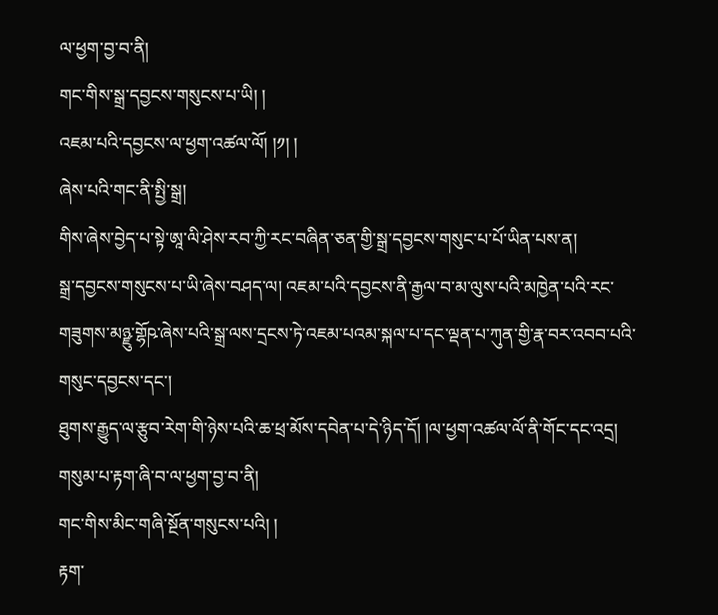ལ་ཕྱག་བྱ་བ་ནི།
གང་གིས་སྒྲ་དབྱངས་གསུངས་པ་ཡི། །
འཇམ་པའི་དབྱངས་ལ་ཕྱག་འཚལ་ལོ། །༡། །
ཞེས་པའི་གང་ནི་སྤྱི་སྒྲ།
གིས་ཞེས་བྱེད་པ་སྟེ་ཨཱ་ལི་ཤེས་རབ་ཀྱི་རང་བཞིན་ཅན་གྱི་སྒྲ་དབྱངས་གསུང་པ་པོ་ཡིན་པས་ན།
སྒྲ་དབྱངས་གསུངས་པ་ཡི་ཞེས་བཤད་ལ། འཇམ་པའི་དབྱངས་ནི་རྒྱལ་བ་མ་ལུས་པའི་མཁྱེན་པའི་རང་གཟུགས་མཉྫུ་གྷོཥ་ཞེས་པའི་སྒྲ་ལས་དྲངས་ཏེ་འཇམ་པའམ་སྐལ་པ་དང་ལྡན་པ་ཀུན་གྱི་རྣ་བར་འབབ་པའི་གསུང་དབྱངས་དང་།
ཐུགས་རྒྱུད་ལ་རྩུབ་རེག་གི་ཉེས་པའི་ཆ་ཕྲ་མོས་དབེན་པ་དེ་ཉིད་དོ། །ལ་ཕྱག་འཚལ་ལོ་ནི་གོང་དང་འདྲ།
གསུམ་པ་རྟག་ཞི་བ་ལ་ཕྱག་བྱ་བ་ནི།
གང་གིས་མིང་གཞི་སྔོན་གསུངས་པའི། །
རྟག་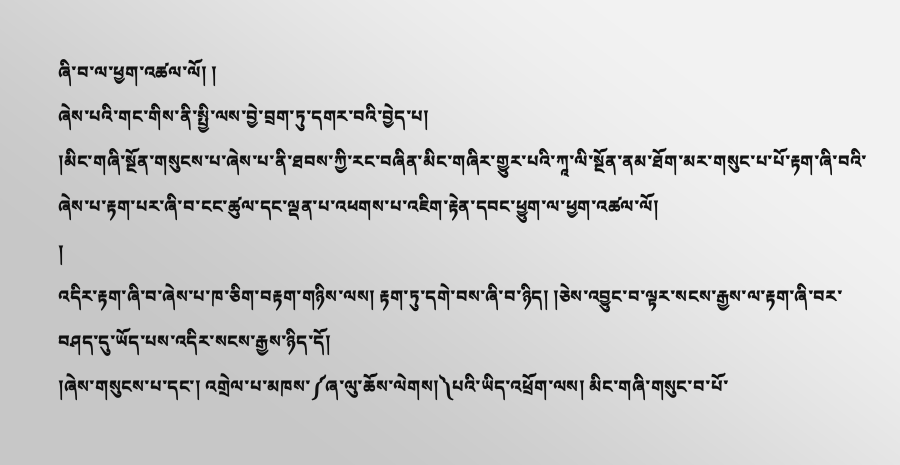ཞི་བ་ལ་ཕྱག་འཚལ་ལོ། །
ཞེས་པའི་གང་གིས་ནི་སྤྱི་ལས་བྱེ་བྲག་ཏུ་དགར་བའི་བྱེད་པ།
།མིང་གཞི་སྔོན་གསུངས་པ་ཞེས་པ་ནི་ཐབས་ཀྱི་རང་བཞིན་མིང་གཞིར་གྱུར་པའི་ཀཱ་ལི་སྔོན་ནམ་ཐོག་མར་གསུང་པ་པོ་རྟག་ཞི་བའི་ཞེས་པ་རྟག་པར་ཞི་བ་ངང་ཚུལ་དང་ལྡན་པ་འཕགས་པ་འཇིག་རྟེན་དབང་ཕྱུག་ལ་ཕྱག་འཚལ་ལོ།
།
འདིར་རྟག་ཞི་བ་ཞེས་པ་ཁ་ཅིག་བརྟག་གཉིས་ལས། རྟག་ཏུ་དགེ་བས་ཞི་བ་ཉིད། །ཅེས་འབྱུང་བ་ལྟར་སངས་རྒྱས་ལ་རྟག་ཞི་བར་བཤད་དུ་ཡོད་པས་འདིར་སངས་རྒྱས་ཉིད་དོ།
།ཞེས་གསུངས་པ་དང་། འགྲེལ་པ་མཁས་༼ཞ་ལུ་ཆོས་ལེགས།༽པའི་ཡིད་འཕྲོག་ལས། མིང་གཞི་གསུང་བ་པོ་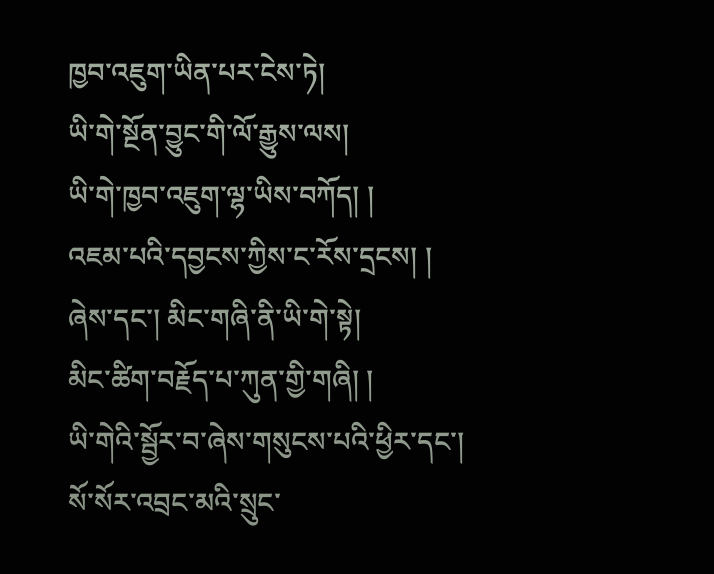ཁྱབ་འཇུག་ཡིན་པར་ངེས་ཏེ།
ཡི་གེ་སྔོན་བྱུང་གི་ལོ་རྒྱུས་ལས།
ཡི་གེ་ཁྱབ་འཇུག་ལྷ་ཡིས་བཀོད། །
འཇམ་པའི་དབྱངས་ཀྱིས་ང་རོས་དྲངས། །
ཞེས་དང་། མིང་གཞི་ནི་ཡི་གེ་སྟེ།
མིང་ཚིག་བརྗོད་པ་ཀུན་གྱི་གཞི། །
ཡི་གེའི་སྦྱོར་བ་ཞེས་གསུངས་པའི་ཕྱིར་དང་།
སོ་སོར་འབྲང་མའི་སྲུང་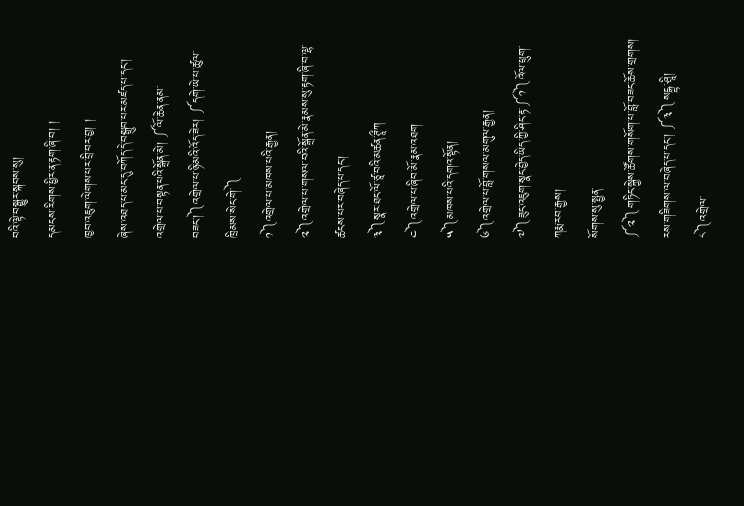བའི་ལྟེ་བསྒྱུར་སྐབས་སུ།
དམངས་རིགས་ཕྱིར་ན་རྟག་ཞི་བ། །
ཁྱབ་འཇུག་ལེགས་པར་བྲི་བར་བྱ། །
ཞེས་འཐད་པ་མང་དུ་བཀོད་དེ་བསྒྲུབ་པར་མཛད་པ་དང་།
འགྲེལ་པ་བསྟན་པའི་སྒྲོན་མེ། ༼ལོ་ཆེན་ནམ་བཟང་།༽འགྲེལ་པ་ཉི་མའི་འོད་ཟེར། ༼དགེ་ཡེ་པ་ཚུལ་ཁྲིམས་སེང་གེ་༽
༡༽འགྲེལ་པ་མཁས་པའི་རྒྱན།
༢༽འགྲེལ་པ་གསལ་བའི་སྒྲོན་མེ་རྣམས་སུ་རྟག་ཞི་བ་ལྷ་ཚངས་པར་བཞེད་པ་དང་།
༣༽སྣར་ཐང་ལོ་ཙཱ་བའི་མཚན་ཊཱྀཀ
༤༽འགྲེལ་པ་ཞིབ་མོ་རྣམ་འཐག
༥༽མཁས་པའི་དགའ་སྟོན།
༦༽འགྲེལ་པ་བློ་གསལ་མགུལ་རྒྱན།
༧༽ཟུང་འཇུག་སྣང་བྱེད་ཡིད་ཀྱི་ཤིང་རྟ་༼༡༽འོལ་ཕྲུག་ཀརྨ་རབ་རྒྱས།
སོགས་སུ་སྤྱན་
༼༢༽གཏིང་སྐྱེས་ཚོགས་གསོག་པ་བློ་བཟང་ཆོས་གྲགས།
རས་གཟིགས་ལ་བཞེད་པ་དང་། ༼༣༽སངྒྷ་ཤྲཱི།
༨༽འགྲེལ་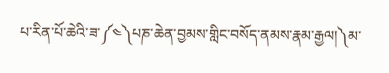པ་རིན་པོ་ཆེའི་ཟ་༼༤༽པཎ་ཆེན་བྱམས་གླིང་བསོད་ནམས་རྣམ་རྒྱལ།༽མ་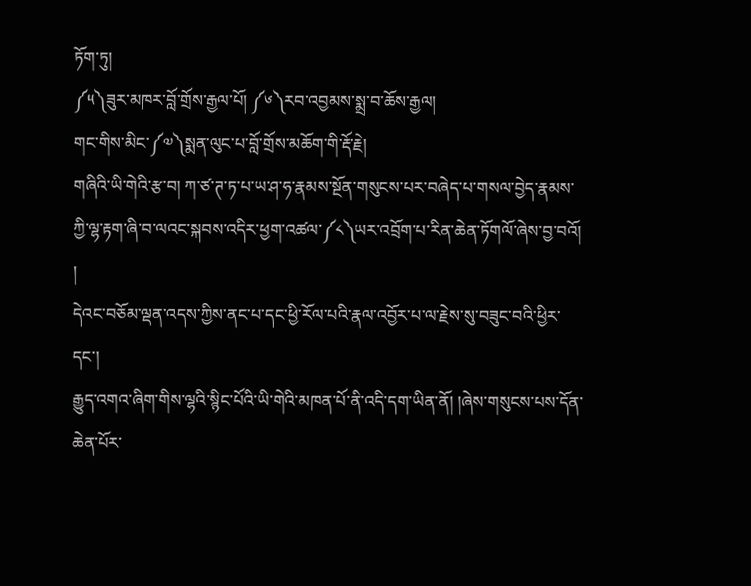ཏོག་ཏུ།
༼༥༽ཟུར་མཁར་བློ་གྲོས་རྒྱལ་པོ། ༼༦༽རབ་འབྱམས་སྨྲ་བ་ཆོས་རྒྱལ།
གང་གིས་མིང་༼༧༽སྨན་ལུང་པ་བློ་གྲོས་མཆོག་གི་རྡོ་རྗེ།
གཞིའི་ཡི་གེའི་རྩ་བ། ཀ་ཙ་ཊ་ཏ་པ་ཡ་ཤ་ཧ་རྣམས་སྔོན་གསུངས་པར་བཞེད་པ་གསལ་བྱེད་རྣམས་ཀྱི་ལྷ་རྟག་ཞི་བ་ལའང་སྐབས་འདིར་ཕྱག་འཚལ་༼༨༽ཡར་འབྲོག་པ་རིན་ཆེན་ཏོགལོ་ཞེས་བྱ་བའོ།
།
དེའང་བཅོམ་ལྡན་འདས་ཀྱིས་ནང་པ་དང་ཕྱི་རོལ་པའི་རྣལ་འབྱོར་པ་ལ་རྗེས་སུ་བཟུང་བའི་ཕྱིར་དང་།
རྒྱུད་འགའ་ཞིག་གིས་ལྷའི་སྙིང་པོའི་ཡི་གེའི་མཁན་པོ་ནི་འདི་དག་ཡིན་ནོ། །ཞེས་གསུངས་པས་དོན་ཆེན་པོར་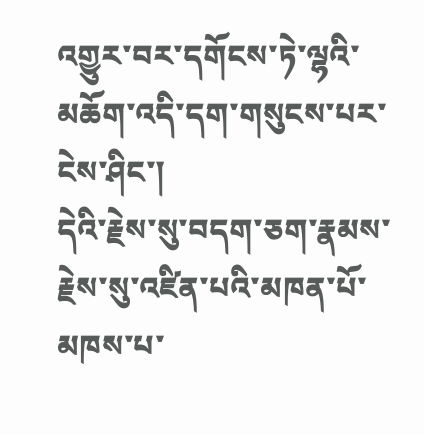འགྱུར་བར་དགོངས་ཏེ་ལྷའི་མཆོག་འདི་དག་གསུངས་པར་ངེས་ཤིང་།
དེའི་རྗེས་སུ་བདག་ཅག་རྣམས་རྗེས་སུ་འཛིན་པའི་མཁན་པོ་མཁས་པ་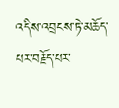འདིས་འབྲངས་ཏེ་མཆོད་པར་བརྗོད་པར་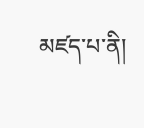མཛད་པ་ནི།